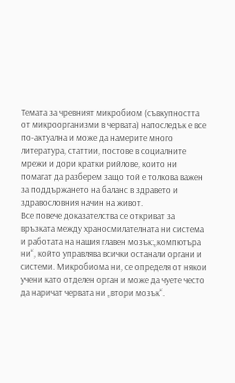Темата за чревният микробиом (съвкупността от микроорганизми в червата) напоследък е все по-актуална и може да намерите много литература, статтии, постове в социалните мрежи и дори кратки рийлове, които ни помагат да разберем защо той е толкова важен за поддържането на баланс в здравето и здравословния начин на живот.
Все повече доказателства се откриват за връзката между храносмилателната ни система и работата на нашия главен мозък:„компютъра ни“, който управлява всички останали органи и системи. Микробиома ни, се определя от някои учени като отделен орган и може да чуете често да наричат червата ни „втори мозък“.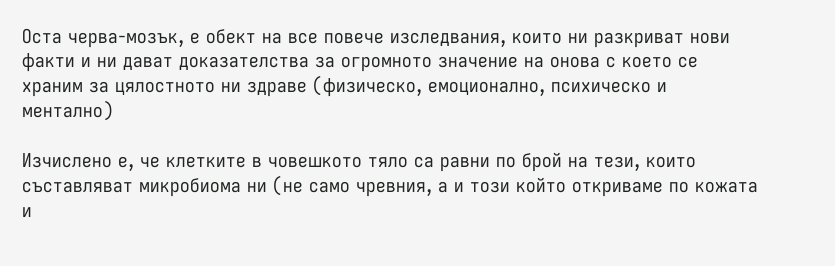Оста черва-мозък, е обект на все повече изследвания, които ни разкриват нови факти и ни дават доказателства за огромното значение на онова с което се храним за цялостното ни здраве (физическо, емоционално, психическо и ментално)

Изчислено е, че клетките в човешкото тяло са равни по брой на тези, които съставляват микробиома ни (не само чревния, а и този който откриваме по кожата и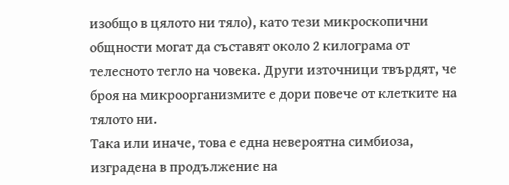изобщо в цялото ни тяло), като тези микроскопични общности могат да съставят около 2 килограма от телесното тегло на човека. Други източници твърдят, че броя на микроорганизмите е дори повече от клетките на тялото ни.
Така или иначе, това е една невероятна симбиоза, изградена в продължение на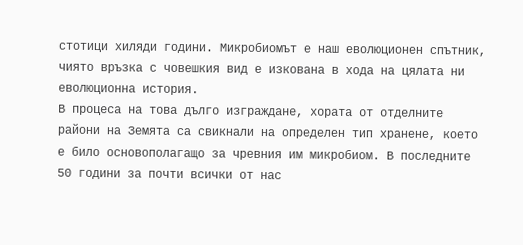стотици хиляди години. Микробиомът е наш еволюционен спътник, чиято връзка с човешкия вид е изкована в хода на цялата ни еволюционна история.
В процеса на това дълго изграждане, хората от отделните райони на Земята са свикнали на определен тип хранене, което е било основополагащо за чревния им микробиом. В последните 50 години за почти всички от нас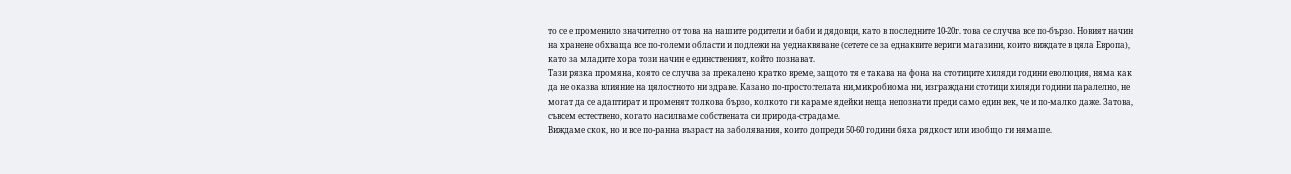то се е променило значително от това на нашите родители и баби и дядовци, като в последните 10-20г. това се случва все по-бързо. Новият начин на хранене обхваща все по-големи области и подлежи на уеднаквяване (сетете се за еднаквите вериги магазини, които виждате в цяла Европа), като за младите хора този начин е единственият, който познават.
Тази рязка промяна, която се случва за прекалено кратко време, защото тя е такава на фона на стотиците хиляди години еволюция, няма как да не оказва влияние на цялостното ни здраве. Казано по-просто:телата ни,микробиома ни, изграждани стотици хиляди години паралелно, не могат да се адаптират и променят толкова бързо, колкото ги караме ядейки неща непознати преди само един век, че и по-малко даже. Затова, съвсем естествено, когато насилваме собствената си природа-страдаме.
Виждаме скок, но и все по-ранна възраст на заболявания, които допреди 50-60 години бяха рядкост или изобщо ги нямаше.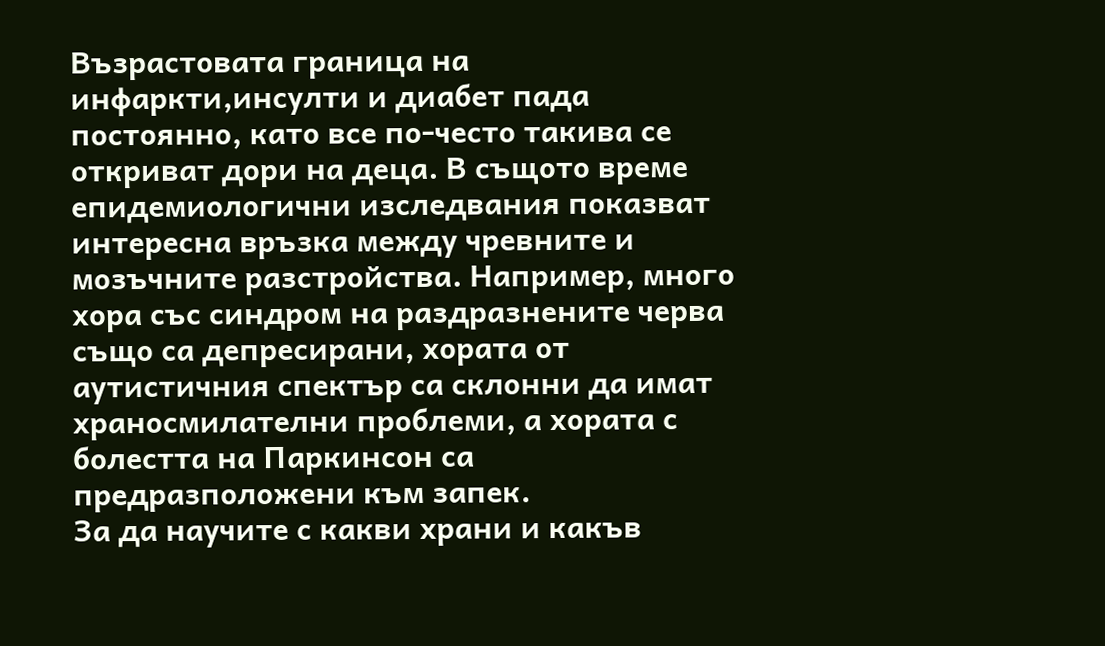Възрастовата граница на инфаркти,инсулти и диабет пада постоянно, като все по-често такива се откриват дори на деца. В същото време епидемиологични изследвания показват интересна връзка между чревните и мозъчните разстройства. Например, много хора със синдром на раздразнените черва също са депресирани, хората от аутистичния спектър са склонни да имат храносмилателни проблеми, а хората с болестта на Паркинсон са предразположени към запек.
За да научите с какви храни и какъв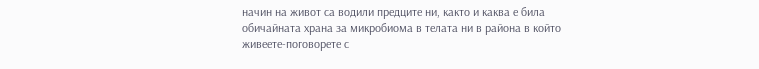начин на живот са водили предците ни, както и каква е била обичайната храна за микробиома в телата ни в района в който живеете-поговорете с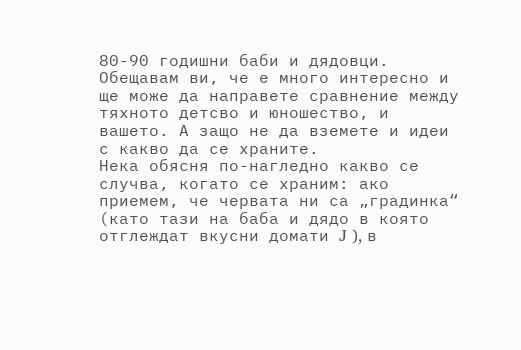80-90 годишни баби и дядовци. Обещавам ви, че е много интересно и ще може да направете сравнение между тяхното детсво и юношество, и вашето. А защо не да вземете и идеи с какво да се храните.
Нека обясня по-нагледно какво се случва, когато се храним: ако приемем, че червата ни са „градинка“ (като тази на баба и дядо в която отглеждат вкусни домати J ), в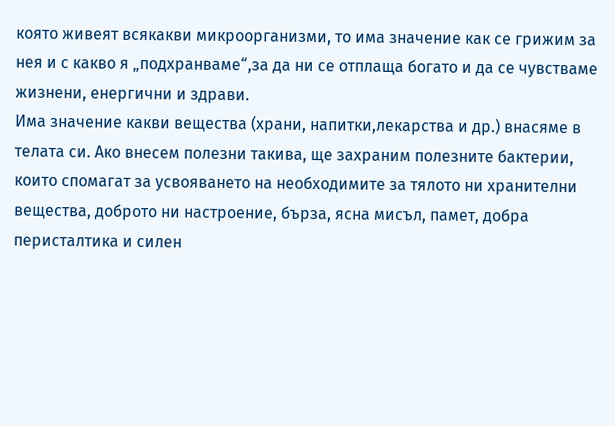която живеят всякакви микроорганизми, то има значение как се грижим за нея и с какво я „подхранваме“,за да ни се отплаща богато и да се чувстваме жизнени, енергични и здрави.
Има значение какви вещества (храни, напитки,лекарства и др.) внасяме в телата си. Ако внесем полезни такива, ще захраним полезните бактерии, които спомагат за усвояването на необходимите за тялото ни хранителни вещества, доброто ни настроение, бърза, ясна мисъл, памет, добра перисталтика и силен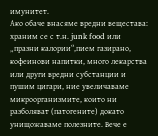имунитет.
Ако обаче внасяме вредни вещестава: храним се с т.н. junk food или „празни калории“,пием газирано, кофеинови напитки, много лекарства или други вредни субстанции и пушим цигари, ние увеличаваме микроорганизмите, които ни разболяват (патогените) докато унищожаваме полезните. Вече е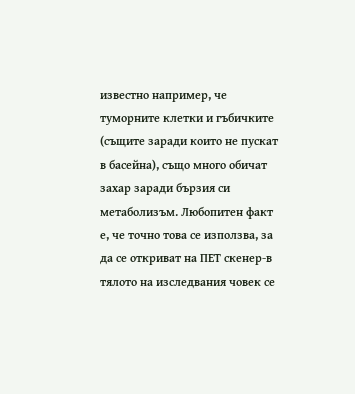известно например, че туморните клетки и гъбичките (същите заради които не пускат в басейна), също много обичат захар заради бързия си метаболизъм. Любопитен факт е, че точно това се използва, за да се откриват на ПЕТ скенер-в тялото на изследвания човек се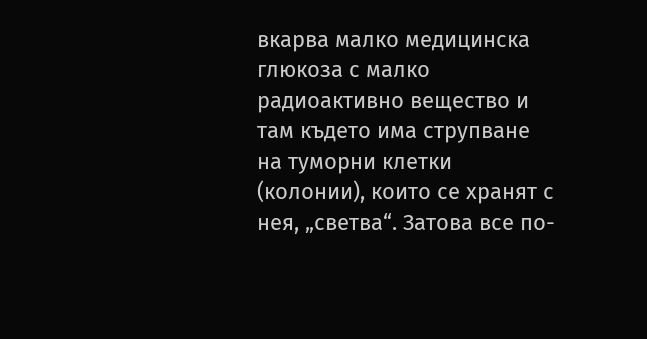вкарва малко медицинска глюкоза с малко радиоактивно вещество и там където има струпване на туморни клетки (колонии), които се хранят с нея, „светва“. Затова все по-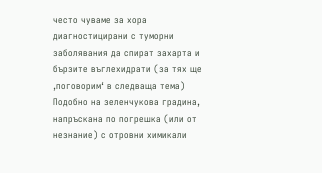често чуваме за хора диагностицирани с туморни заболявания да спират захарта и бързите въглехидрати (за тях ще ‚поговорим‘ в следваща тема)
Подобно на зеленчукова градина, напръскана по погрешка (или от незнание) с отровни химикали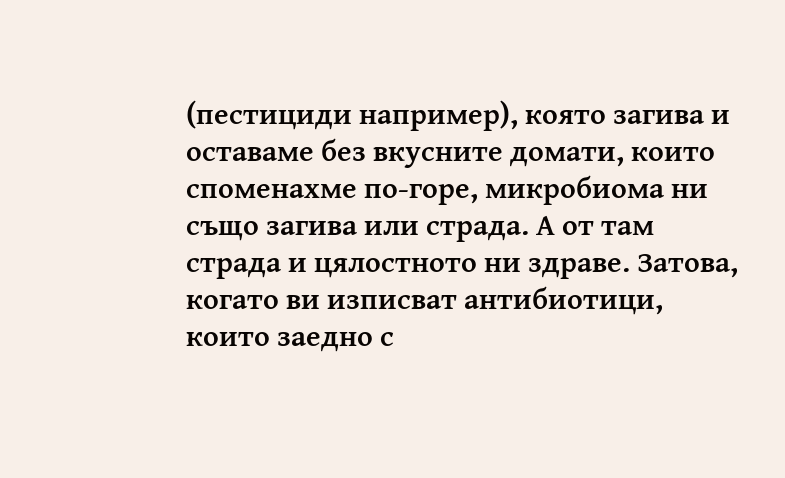(пестициди например), която загива и оставаме без вкусните домати, които споменахме по-горе, микробиома ни също загива или страда. А от там страда и цялостното ни здраве. Затова, когато ви изписват антибиотици, които заедно с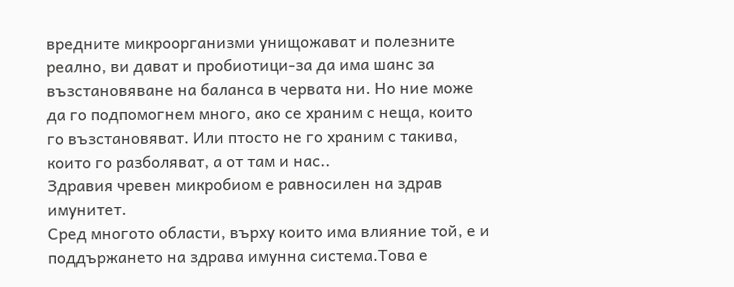вредните микроорганизми унищожават и полезните реално, ви дават и пробиотици-за да има шанс за възстановяване на баланса в червата ни. Но ние може да го подпомогнем много, ако се храним с неща, които го възстановяват. Или птосто не го храним с такива, които го разболяват, а от там и нас..
Здравия чревен микробиом е равносилен на здрав имунитет.
Сред многото области, върху които има влияние той, е и поддържането на здрава имунна система.Това е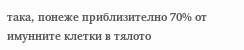така, понеже приблизително 70% от имунните клетки в тялото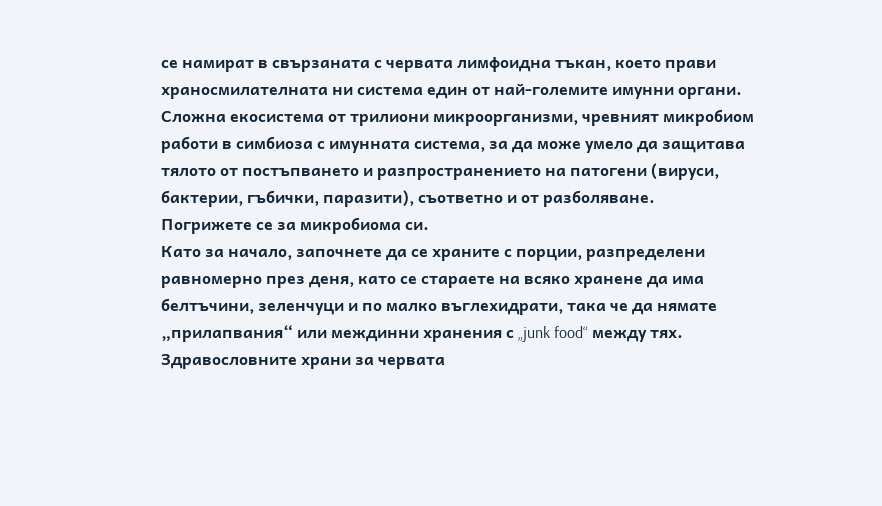се намират в свързаната с червата лимфоидна тъкан, което прави храносмилателната ни система един от най-големите имунни органи. Сложна екосистема от трилиони микроорганизми, чревният микробиом работи в симбиоза с имунната система, за да може умело да защитава тялото от постъпването и разпространението на патогени (вируси, бактерии, гъбички, паразити), съответно и от разболяване.
Погрижете се за микробиома си.
Като за начало, започнете да се храните с порции, разпределени равномерно през деня, като се стараете на всяко хранене да има белтъчини, зеленчуци и по малко въглехидрати, така че да нямате „прилапвания“ или междинни хранения с „junk food“ между тях.
Здравословните храни за червата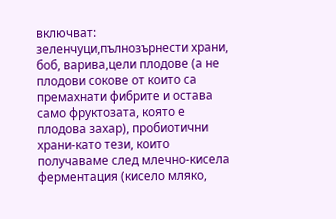включват: зеленчуци,пълнозърнести храни, боб, варива,цели плодове (а не плодови сокове от които са премахнати фибрите и остава само фруктозата, която е плодова захар), пробиотични храни-като тези, които получаваме след млечно-кисела ферментация (кисело мляко,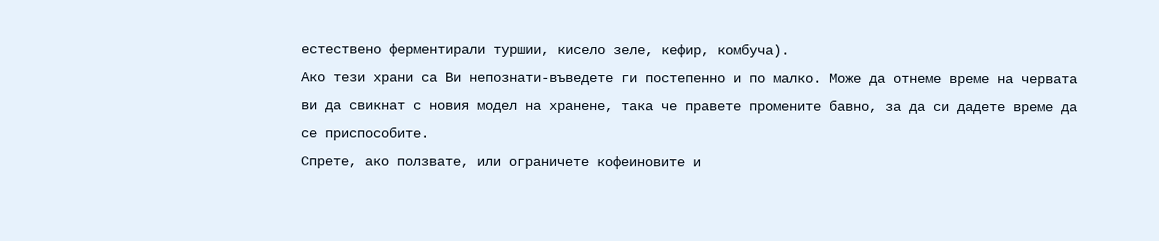естествено ферментирали туршии, кисело зеле, кефир, комбуча).
Ако тези храни са Ви непознати-въведете ги постепенно и по малко. Може да отнеме време на червата ви да свикнат с новия модел на хранене, така че правете промените бавно, за да си дадете време да се приспособите.
Спрете, ако ползвате, или ограничете кофеиновите и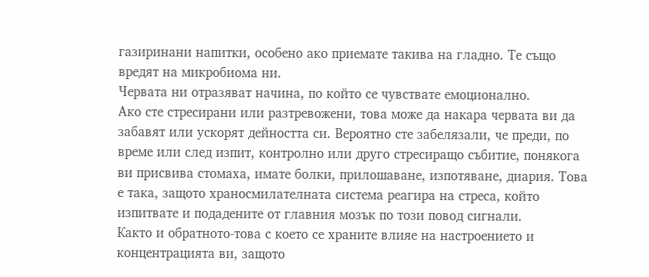газиринани напитки, особено ако приемате такива на гладно. Те също вредят на микробиома ни.
Червата ни отразяват начина, по който се чувствате емоционално.
Ако сте стресирани или разтревожени, това може да накара червата ви да забавят или ускорят дейността си. Вероятно сте забелязали, че преди, по време или след изпит, контролно или друго стресиращо събитие, понякога ви присвива стомаха, имате болки, прилошаване, изпотяване, диария. Това е така, защото храносмилателната система реагира на стреса, който изпитвате и подадените от главния мозък по този повод сигнали.
Както и обратното-това с което се храните влияе на настроението и концентрацията ви, защото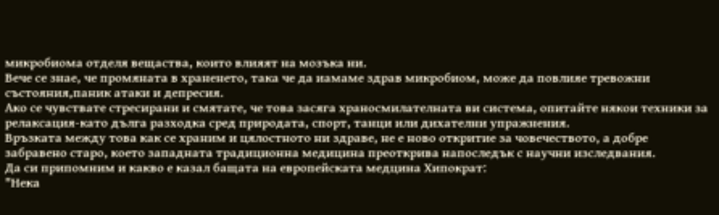микробиома отделя вещаства, които влияят на мозъка ни.
Вече се знае, че промяната в храненето, така че да иамаме здрав микробиом, може да повлияе тревожни състояния,паник атаки и депресия.
Ако се чувствате стресирани и смятате, че това засяга храносмилателната ви система, опитайте някои техники за релаксация-като дълга разходка сред природата, спорт, танци или дихателни упражнения.
Връзката между това как се храним и цялостното ни здраве, не е ново откритие за човечеството, а добре забравено старо, което западната традиционна медицина преоткрива напоследък с научни изследвания.
Да си припомним и какво е казал бащата на европейската медцина Хипократ:
"Нека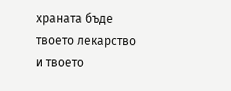храната бъде твоето лекарство и твоето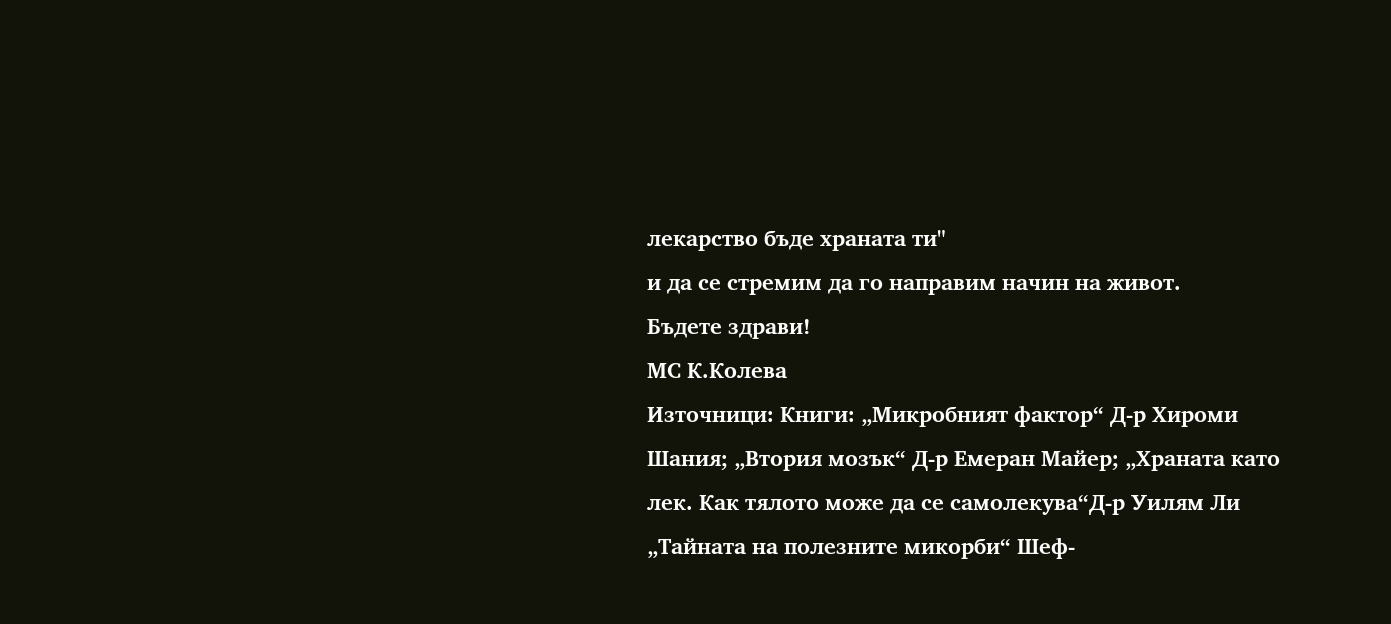лекарство бъде храната ти"
и да се стремим да го направим начин на живот.
Бъдете здрави!
МС К.Колева
Източници: Книги: „Микробният фактор“ Д-р Хироми Шания; „Втория мозък“ Д-р Емеран Майер; „Храната като лек. Как тялото може да се самолекува“Д-р Уилям Ли
„Тайната на полезните микорби“ Шеф-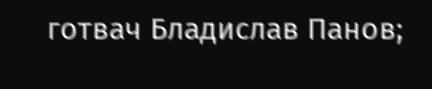готвач Бладислав Панов;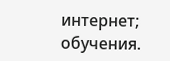интернет; обучения.